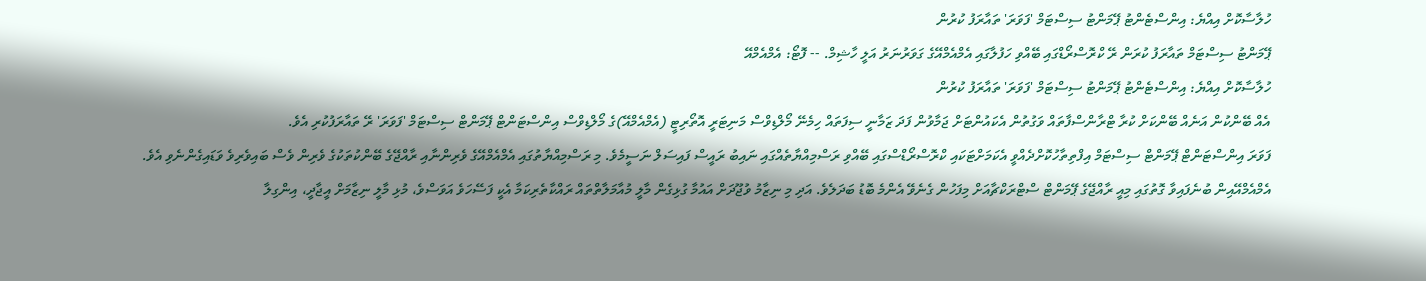ހުލާސާކޮށް އިއްޔެ: އިންސްޓެންޓު ޕޭމަންޓު ސިސްޓަމް 'ފަވަރަ' ތައާރަފު ކުރުން
ޕޭމަންޓު ސިސްޓަމް ތައާރަފު ކުރަން ރޭ ކްރޮސްރޯޑްގައި ބޭއްވި ހަފުލާގައި އެމްއެމްއޭގެ ގަވަރުނަރު އަލީ ހާޝިމް. -- ފޮޓޯ: އެމްއެމްއޭ
ހުލާސާކޮށް އިއްޔެ: އިންސްޓެންޓު ޕޭމަންޓު ސިސްޓަމް 'ފަވަރަ' ތައާރަފު ކުރުން
އެއް ބޭންކުން އަނެއް ބޭންކަށް ކުރާ ޓްރާންސްފާތައް ވަގުތުން އެކައުންޓަށް ޖަމާވުން ފަދަ ޒަމާނީ ސިފަތައް ހިމެނޭ މޯލްޑިވްސް މަނިޓަރީ އޮތޯރިޓީ (އެމްއެމްއޭ)ގެ މޯލްޑިވްސް އިންސްޓަންޓް ޕޭމަންޓް ސިސްޓަމް 'ފަވަރަ' ރޭ ތައާރަފުކުރި އެވެ.
ފަވަރަ އިންސްޓަންޓް ޕޭމަންޓް ސިސްޓަމް އިފްތިތާހުކޮށްދެއްވީ އެކަމަށްޓަކައި ކްރޮސްރޯޑްސްގައި ބޭއްވި ރަސްމިއްޔާތެއްގައި ނައިބު ރައީސް ފައިސަލް ނަސީމެވެ. މި ރަސްމިއްޔާތުގައި އެމްއެމްއޭގެ ވެރިންނާއި ރާއްޖޭގެ ބޭންކުތަކުގެ ވެރިން ވެސް ބައިވެރިވެ ވަޑައިގެންނެވި އެވެ.
އެމްއެމްއޭއިން ބުނެފައިވާ ގޮތުގައި މިއީ ރާއްޖޭގެ ޕޭމަންޓް ސްޓްރަކްޗާއަށް މިފަހުން ގެނެވޭ އެންމެ ބޮޑު ބަދަލެވެ. އަދި މި ނިޒާމު ވުޖޫދަށް އައުމާ ގުޅިގެން މާލީ މުއާމަލާތްތައް ރައްކާތެރިކަމާ އެކީ ފަސޭހަވެ އަވަސްވެ، މުޅި މާލީ ނިޒާމަށް އީޖާދީ، އިންގިލާ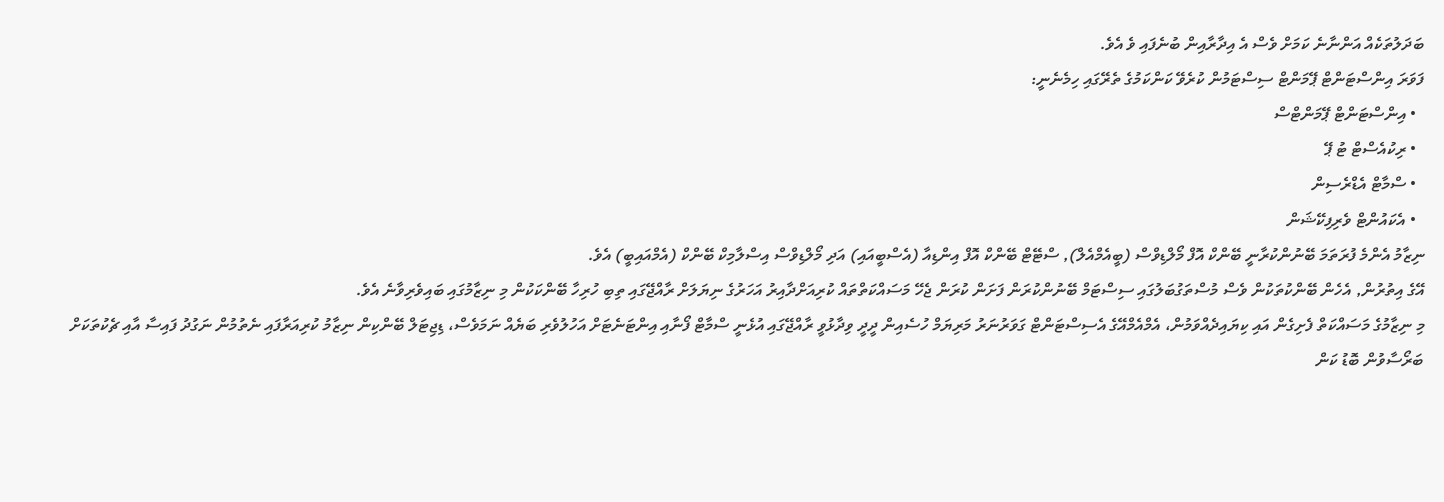ބަދަލުތަކެއް އަންނާނެ ކަމަށް ވެސް އެ އިދާރާއިން ބުނެފައި ވެ އެވެ.
ފަވަރަ އިންސްޓަންޓް ޕޭމަންޓް ސިސްޓަމުން ކުރެވޭ ކަންކަމުގެ ތެރޭގައި ހިމެނެނީ:
  • އިންސްޓަންޓް ޕޭމަންޓްސް
  • ރިކުއެސްޓް ޓު ޕޭ
  • ސްމާޓް އެޑްރެސިން
  • އެކައުންޓް ވެރިފިކޭޝަން
ނިޒާމު އެންމެ ފުރަތަމަ ބޭނުންކުރާނީ ބޭންކް އޮފް މޯލްޑިވްސް (ބީއެމްއެލް), ސްޓޭޓް ބޭންކް އޮފް އިންޑިއާ (އެސްބީއައި) އަދި މޯލްޑިވްސް އިސްލާމިކް ބޭންކް (އެމްއައިބީ) އެވެ.
އޭގެ އިތުރުން, އެހެން ބޭންކުތަކުން ވެސް މުސްތަގުބަލުގައި ސިސްޓަމް ބޭނުންކުރަން ފަށަން ކުރަން ޖެހޭ މަސައްކަތްތައް ކުރިއަށްދާއިރު އަހަރުގެ ނިޔަލަށް ރާއްޖޭގައި ތިބި ހުރިހާ ބޭންކަކުން މި ނިޒާމުގައި ބައިވެރިވާނެ އެވެ.
މި ނިޒާމުގެ މަސައްކަތް ފެށިގެން އައި ކިޔައިދެއްވަމުން، އެމްއެމްއޭގެ އެސިސްޓަންޓް ގަވަރުނަރު މަރިޔަމް ހުސެއިން ދީދީ ވިދާޅުވީ ރާއްޖޭގައި އުޅެނީ ސްމާޓް ފޯނާއި އިންޓަނެޓަށް އަހުލުވެރި ބަޔެއް ނަމަވެސް، ޑިޖިޓަލް ބޭންކިން ނިޒާމު ކުރިއަރާފައި ނެތުމުން ނަގުދު ފައިސާ އާއި ޗެކުތަކަށް ބަރޯސާވުން ބޮޑު ކަން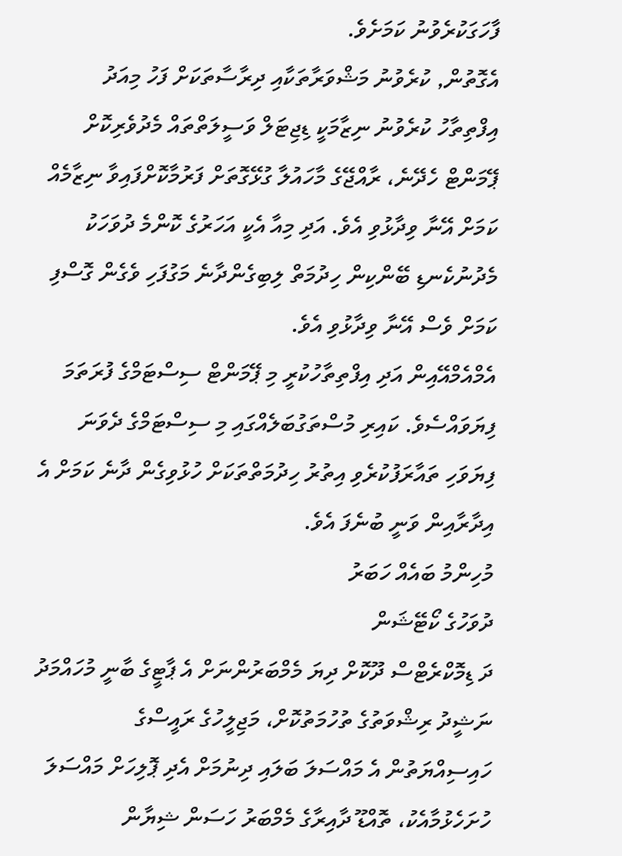ފާހަގަކުރެވުނު ކަމަށެވެ.
އެގޮތުން, ކުރެވުނު މަޝްވަރާތަކާއި ދިރާސާތަކަށް ފަހު މިއަދު އިފްތިތާހު ކުރެވުނު ނިޒާމަކީ ޑިޖިޓަލް ވަސީލަތްތައް މެދުވެރިކޮށް ޕޭމަންޓް ހެދޭނެ، ރާއްޖޭގެ މާހައުލާ ގުޅޭގޮތަށް ފަރުމާކޮށްފައިވާ ނިޒާމެއް ކަމަށް އޭނާ ވިދާޅުވި އެވެ. އަދި މިއާ އެކީ އަހަރުގެ ކޮންމެ ދުވަހަކު މެދުނުކެނޑި ބޭންކިން ހިދުމަތް ލިބިގެންދާނެ މަގުފަހި ވެގެން ގޮސްފި ކަމަށް ވެސް އޭނާ ވިދާޅުވި އެވެ.
އެމްއެމްއޭއިން އަދި އިފްތިތާހުކުރީ މި ޕޭމަންޓް ސިސްޓަމްގެ ފުރަތަމަ ފިޔަވައްސެވެ. ކައިރި މުސްތަގުބަލެއްގައި މި ސިސްޓަމްގެ ދެވަނަ ފިޔަވަހި ތައާރަފުކުރެވި އިތުރު ހިދުމަތްތަކަށް ހުޅުވިގެން ދާނެ ކަމަށް އެ އިދާރާއިން ވަނީ ބުނެފަ އެވެ.
މުހިންމު ބައެއް ހަބަރު
ދުވަހުގެ ކޯޓޭޝަން
ދަ ޑިމޮކްރެޓްސް ދޫކޮށް ދިޔަ މެމްބަރުންނަށް އެ ޕާޓީގެ ބާނީ މުހައްމަދު ނަޝީދު ރިޝްވަތުގެ ތުހުމަތުކޮށް، މަޖިލީހުގެ ރައީސްގެ ހައިސިއްޔަތުން އެ މައްސަލަ ބަލައި ދިނުމަށް އެދި ޕޮލިހަށް މައްސަލަ ހުށަހެޅުމާއެކު، ތޮއްޑޫ ދާއިރާގެ މެމްބަރު ހަސަން ޝިޔާން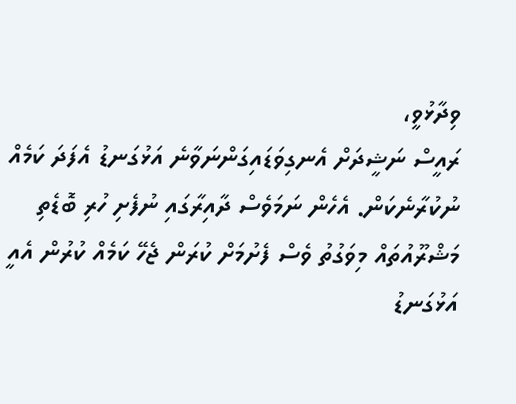ވިދާޅުވީ،
ރައީސް ނަޝީދަށް އެނގިވަޑައިގަންނަވާނެ އަޅުގަނޑު އެފަދަ ކަމެއް ނުކުރާނެކަން. އެހެން ނަމަވެސް ދާއިރާގައި ނުފެށި ހުރި ބޮޑެތި މަޝްރޫއުތައް މިވަގުތު ވެސް ފެށުމަށް ކުރަން ޖެހޭ ކަމެއް ކުރުން އެއީ އަޅުގަނޑު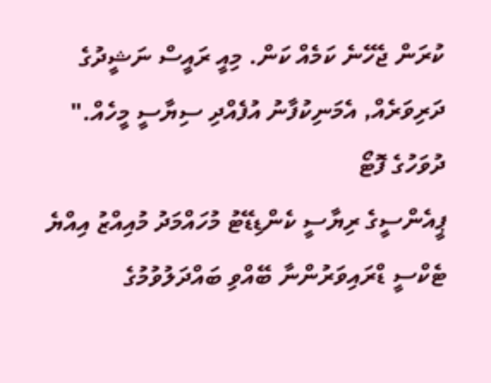ކުރަން ޖެހޭނެ ކަމެއް ކަން. މިއީ ރައީސް ނަޝީދުގެ ދަރިވަރެއް, އެމަނިކުފާނު އުފެއްދި ސިޔާސީ މީހެއް."
ދުވަހުގެ ފޮޓޯ
ޕީއެންސީގެ ރިޔާސީ ކެންޑިޑޭޓު މުހައްމަދު މުއިއްޒު އިއްޔެ ޓެކްސީ ޑްރައިވަރުންނާ ބޭއްވި ބައްދަލުވުމުގެ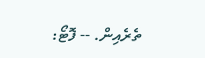ތެރެއިން. -- ފޮޓޯ: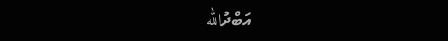އަބްދުالله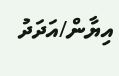އިޔާން/އަދަދު